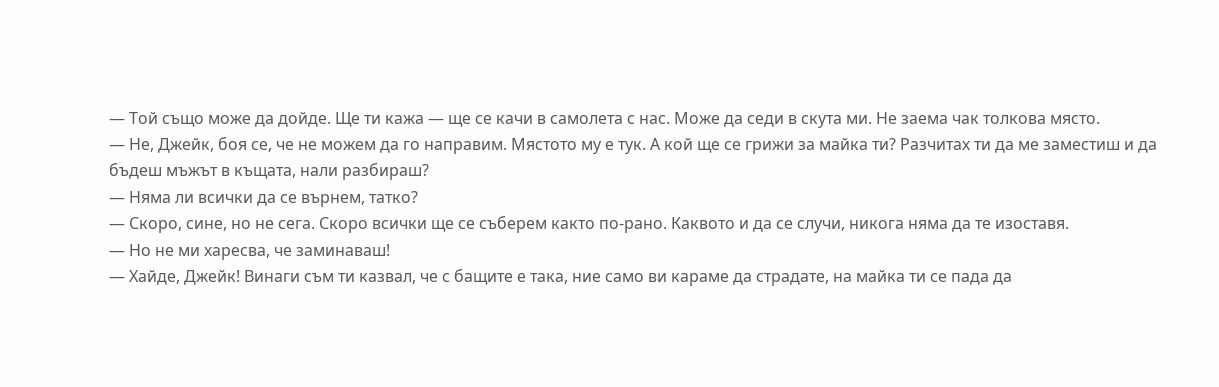— Той също може да дойде. Ще ти кажа — ще се качи в самолета с нас. Може да седи в скута ми. Не заема чак толкова място.
— Не, Джейк, боя се, че не можем да го направим. Мястото му е тук. А кой ще се грижи за майка ти? Разчитах ти да ме заместиш и да бъдеш мъжът в къщата, нали разбираш?
— Няма ли всички да се върнем, татко?
— Скоро, сине, но не сега. Скоро всички ще се съберем както по-рано. Каквото и да се случи, никога няма да те изоставя.
— Но не ми харесва, че заминаваш!
— Хайде, Джейк! Винаги съм ти казвал, че с бащите е така, ние само ви караме да страдате, на майка ти се пада да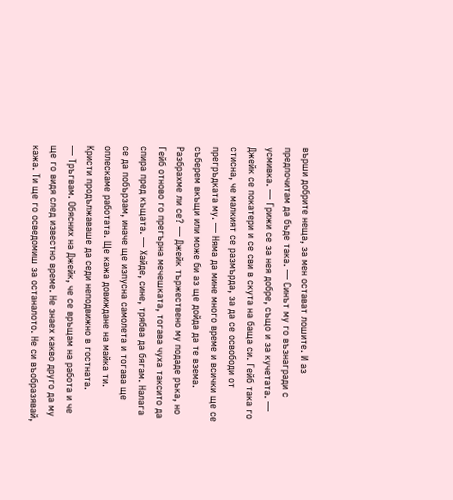върши добрите неща, за мен остават лошите. И аз предпочитам да бъде така. — Синът му го възнагради с усмивка. — Грижи се за нея добре, също и за кучетата. — Джейк се покатери и се сви в скута на баща си. Гейб така го стисна, че малкият се размърда, за да се освободи от прегръдката му. — Няма да мине много време и всички ще се съберем вкъщи или може би аз ще дойда да те взема. Разбрахме ли се? — Джейк тържествено му подаде ръка, но Гейб отново го прегърна мечешката, тогава чуха таксито да спира пред къщата. — Хайде, сине, трябва да бягам. Налага се да побързам, иначе ще изпусна самолета и тогава ще оплескаме работата. Ще кажа довиждане на майка ти.
Кристи продължаваше да седи неподвижно в гостната.
— Тръгвам. Обясних на Джейк, че се връщам на работа и че ще го видя след известно време. Не знаех какво друго да му кажа. Ти ще го осведомиш за останалото. Не си въобразявай,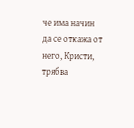че има начин да се откажа от него, Кристи, трябва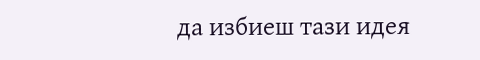да избиеш тази идея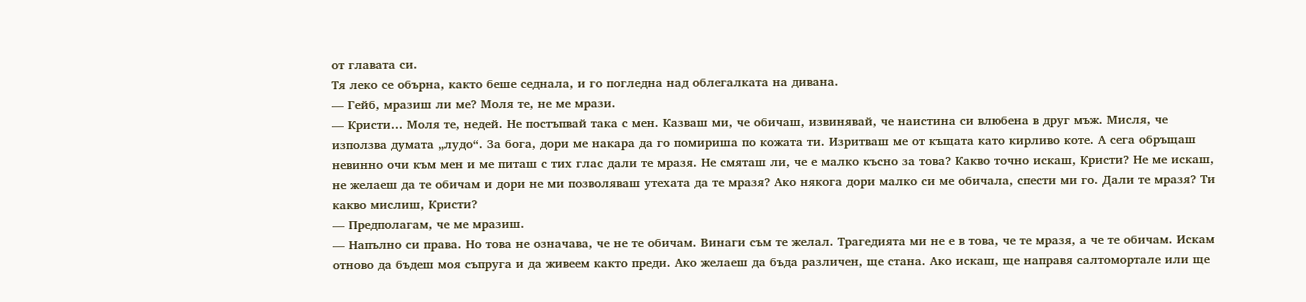от главата си.
Тя леко се обърна, както беше седнала, и го погледна над облегалката на дивана.
— Гейб, мразиш ли ме? Моля те, не ме мрази.
— Кристи… Моля те, недей. Не постъпвай така с мен. Казваш ми, че обичаш, извинявай, че наистина си влюбена в друг мъж. Мисля, че използва думата „лудо“. За бога, дори ме накара да го помириша по кожата ти. Изритваш ме от къщата като кирливо коте. А сега обръщаш невинно очи към мен и ме питаш с тих глас дали те мразя. Не смяташ ли, че е малко късно за това? Какво точно искаш, Кристи? Не ме искаш, не желаеш да те обичам и дори не ми позволяваш утехата да те мразя? Ако някога дори малко си ме обичала, спести ми го. Дали те мразя? Ти какво мислиш, Кристи?
— Предполагам, че ме мразиш.
— Напълно си права. Но това не означава, че не те обичам. Винаги съм те желал. Трагедията ми не е в това, че те мразя, а че те обичам. Искам отново да бъдеш моя съпруга и да живеем както преди. Ако желаеш да бъда различен, ще стана. Ако искаш, ще направя салтомортале или ще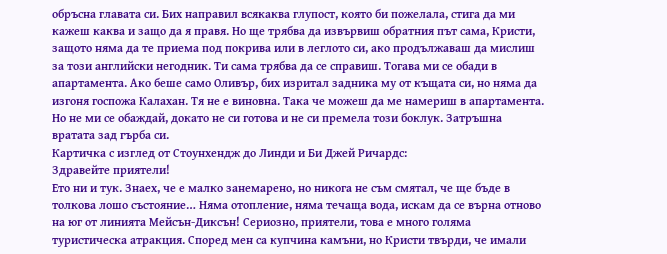обръсна главата си. Бих направил всякаква глупост, която би пожелала, стига да ми кажеш каква и защо да я правя. Но ще трябва да извървиш обратния път сама, Кристи, защото няма да те приема под покрива или в леглото си, ако продължаваш да мислиш за този английски негодник. Ти сама трябва да се справиш. Тогава ми се обади в апартамента. Ако беше само Оливър, бих изритал задника му от къщата си, но няма да изгоня госпожа Калахан. Тя не е виновна. Така че можеш да ме намериш в апартамента. Но не ми се обаждай, докато не си готова и не си премела този боклук. Затръшна вратата зад гърба си.
Картичка с изглед от Стоунхендж до Линди и Би Джей Ричардс:
Здравейте приятели!
Ето ни и тук. Знаех, че е малко занемарено, но никога не съм смятал, че ще бъде в толкова лошо състояние… Няма отопление, няма течаща вода, искам да се върна отново на юг от линията Мейсън-Диксън! Сериозно, приятели, това е много голяма туристическа атракция. Според мен са купчина камъни, но Кристи твърди, че имали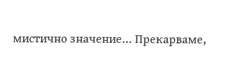мистично значение… Прекарваме,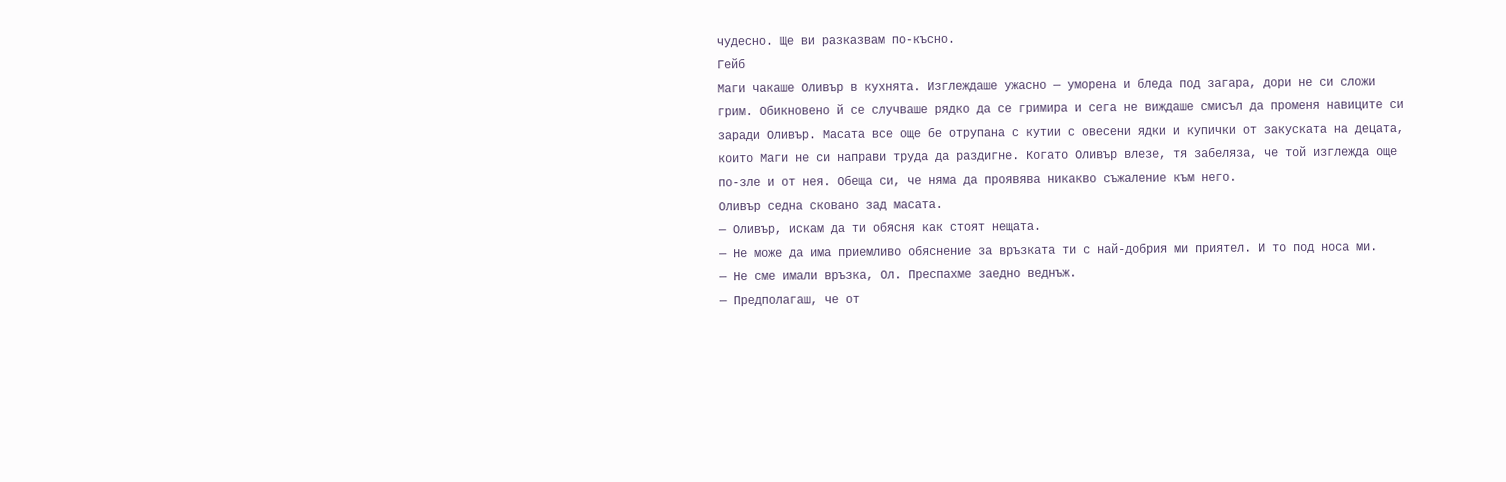чудесно. Ще ви разказвам по-късно.
Гейб
Маги чакаше Оливър в кухнята. Изглеждаше ужасно — уморена и бледа под загара, дори не си сложи грим. Обикновено й се случваше рядко да се гримира и сега не виждаше смисъл да променя навиците си заради Оливър. Масата все още бе отрупана с кутии с овесени ядки и купички от закуската на децата, които Маги не си направи труда да раздигне. Когато Оливър влезе, тя забеляза, че той изглежда още по-зле и от нея. Обеща си, че няма да проявява никакво съжаление към него.
Оливър седна сковано зад масата.
— Оливър, искам да ти обясня как стоят нещата.
— Не може да има приемливо обяснение за връзката ти с най-добрия ми приятел. И то под носа ми.
— Не сме имали връзка, Ол. Преспахме заедно веднъж.
— Предполагаш, че от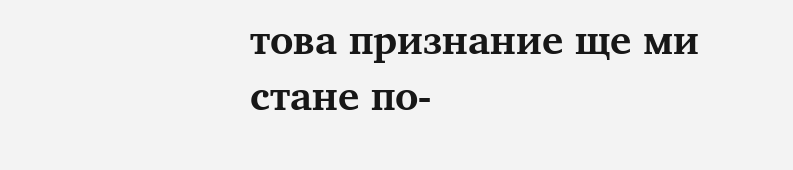това признание ще ми стане по-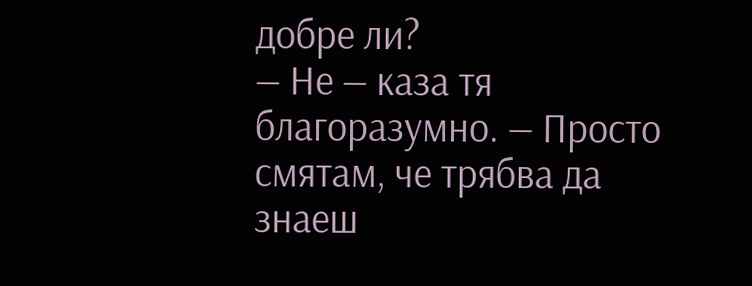добре ли?
— Не — каза тя благоразумно. — Просто смятам, че трябва да знаеш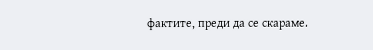фактите, преди да се скараме.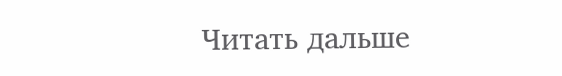Читать дальше